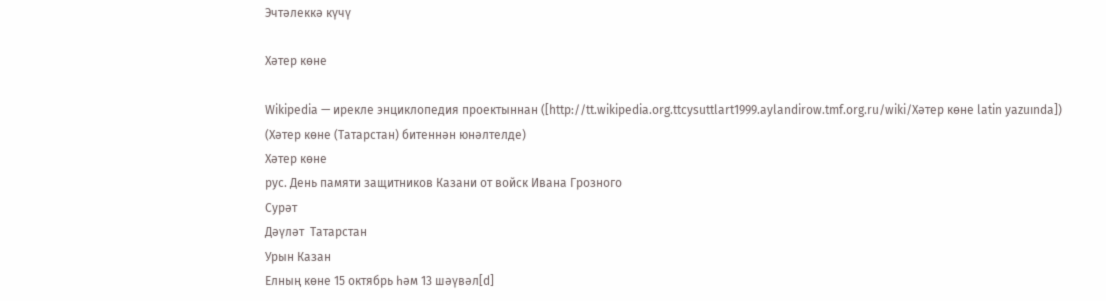Эчтәлеккә күчү

Хәтер көне

Wikipedia — ирекле энциклопедия проектыннан ([http://tt.wikipedia.org.ttcysuttlart1999.aylandirow.tmf.org.ru/wiki/Хәтер көне latin yazuında])
(Хәтер көне (Татарстан) битеннән юнәлтелде)
Хәтер көне
рус. День памяти защитников Казани от войск Ивана Грозного
Сурәт
Дәүләт  Татарстан
Урын Казан
Елның көне 15 октябрь һәм 13 шәүвәл[d]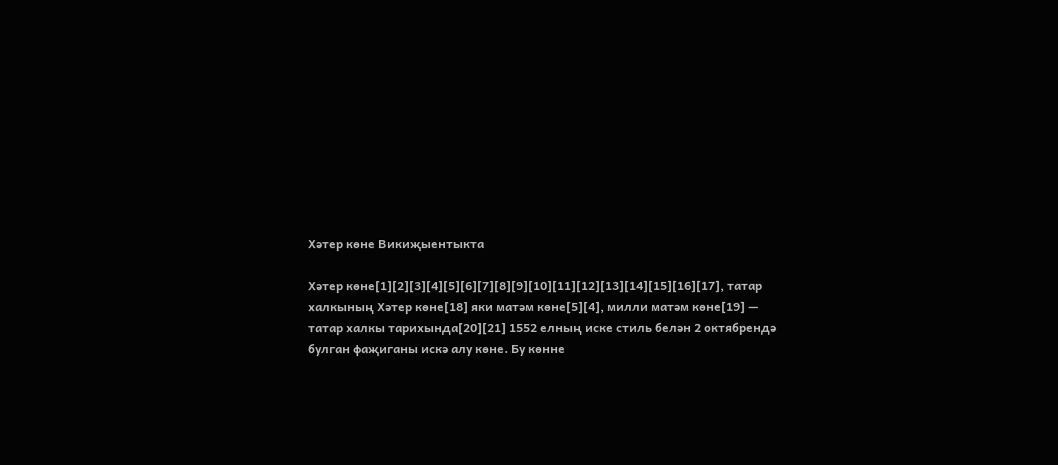Хәтер көне Викиҗыентыкта

Хәтер көне[1][2][3][4][5][6][7][8][9][10][11][12][13][14][15][16][17], татар халкының Хәтер көне[18] яки матәм көне[5][4], милли матәм көне[19] — татар халкы тарихында[20][21] 1552 елның иске стиль белән 2 октябрендә булган фаҗиганы искә алу көне. Бу көнне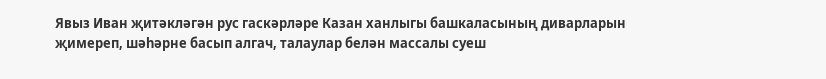Явыз Иван җитәкләгән рус гаскәрләре Казан ханлыгы башкаласының диварларын җимереп, шәһәрне басып алгач, талаулар белән массалы суеш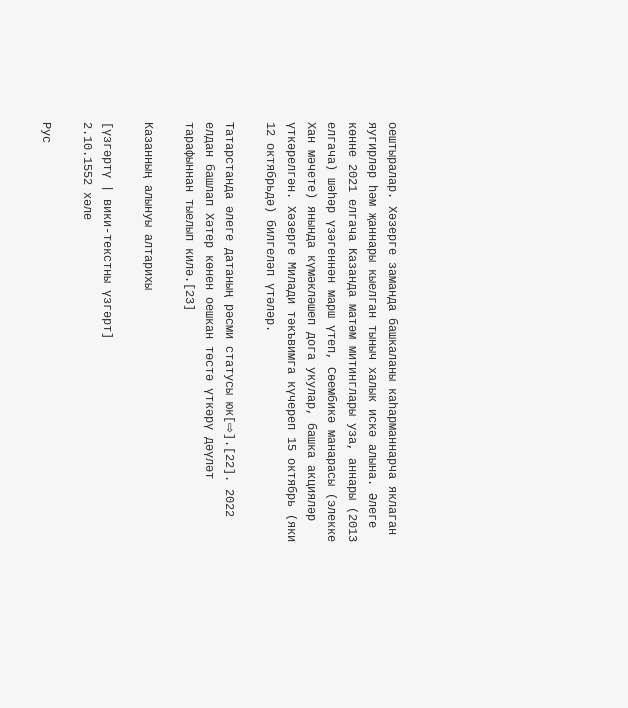оештыралар. Хәзерге заманда башкаланы каһарманнарча яклаган яугирләр һәм җаннары кыелган тыныч халык искә алына. Әлеге көнне 2021 елгача Казанда матәм митинглары уза, аннары (2013 елгача) шәһәр үзәгеннән марш үтеп, Сөембикә манарасы (элекке Хан мәчете) янында күмәкләшеп дога укулар, башка акцияләр үткәрелгән. Хәзерге Милади тәкъвимга күчереп 15 октябрь (яки 12 октябрьдә) билгеләп үтәләр.

Татарстанда әлеге датаның рәсми статусы юк[⇨].[22]. 2022 елдан башлап Хәтер көнен оешкан төстә үткәрү дәүләт тарафыннан тыелып килә.[23]

Казанның алынуы алтарихы

[үзгәртү | вики-текстны үзгәрт]
2.10.1552 хәле

Рус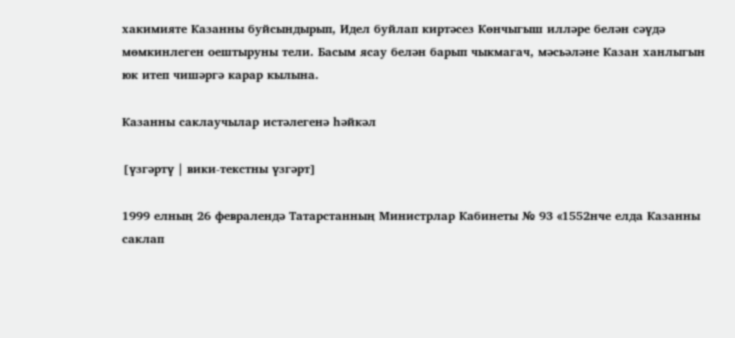хакимияте Казанны буйсындырып, Идел буйлап киртәсез Көнчыгыш илләре белән сәүдә мөмкинлеген оештыруны тели. Басым ясау белән барып чыкмагач, мәсьәләне Казан ханлыгын юк итеп чишәргә карар кылына.

Казанны саклаучылар истәлегенә һәйкәл

[үзгәртү | вики-текстны үзгәрт]

1999 елның 26 февралендә Татарстанның Министрлар Кабинеты № 93 «1552нче елда Казанны саклап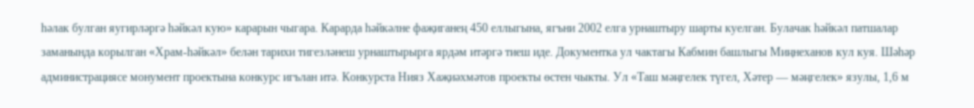һәлак булган яугирләргә һәйкәл кую» карарын чыгара. Карарда һәйкәлне фаҗиганең 450 еллыгына, ягъни 2002 елга урнаштыру шарты куелган. Булачак һәйкәл патшалар заманында корылган «Храм-һәйкәл» белән тарихи тигезләнеш урнаштырырга ярдәм итәргә тиеш иде. Документка ул чактагы Кабмин башлыгы Миңнеханов кул куя. Шәһәр администрациясе монумент проектына конкурс игълан итә. Конкурста Нияз Хаҗиәхмәтов проекты өстен чыкты. Ул «Таш мәңгелек түгел, Хәтер — мәңгелек» язулы, 1,6 м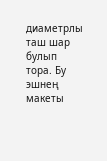диаметрлы таш шар булып тора. Бу эшнең макеты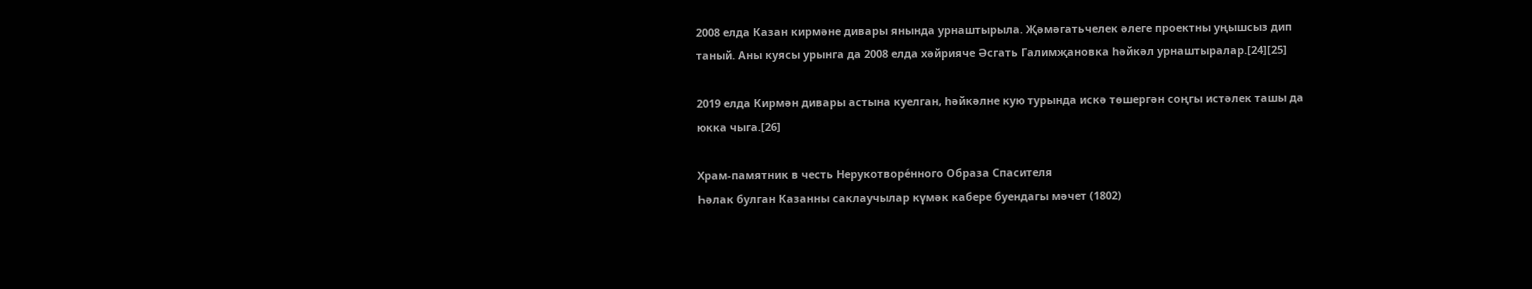2008 елда Казан кирмәне дивары янында урнаштырыла. Җәмәгатьчелек әлеге проектны уңышсыз дип таный. Аны куясы урынга да 2008 елда хәйрияче Әсгать Галимҗановка һәйкәл урнаштыралар.[24][25]

2019 елда Кирмән дивары астына куелган, һәйкәлне кую турында искә төшергән соңгы истәлек ташы да юкка чыга.[26]

Храм-памятник в честь Нерукотворе́нного Образа Спасителя
Һәлак булган Казанны саклаучылар күмәк кабере буендагы мәчет (1802)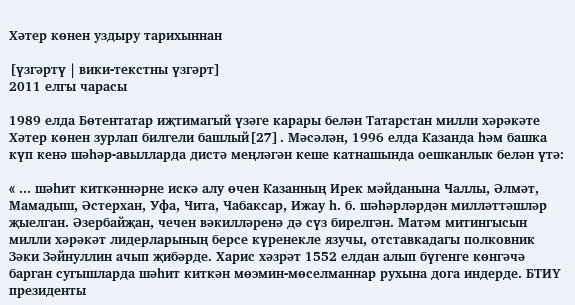Хәтер көнен уздыру тарихыннан

[үзгәртү | вики-текстны үзгәрт]
2011 елгы чарасы

1989 елда Бөтентатар иҗтимагый үзәге карары белән Татарстан милли хәрәкәте Хәтер көнен зурлап билгели башлый[27]. Мәсәлән, 1996 елда Казанда һәм башка күп кенә шәһәр-авылларда дистә меңләгән кеше катнашында оешканлык белән үтә:

« ... шәһит киткәннәрне искә алу өчен Казанның Ирек мәйданына Чаллы, Әлмәт, Мамадыш, Әстерхан, Уфа, Чита, Чабаксар, Ижау һ. б. шәһәрләрдән милләттәшләр җыелган. Әзербайҗан, чечен вәкилләренә дә сүз бирелгән. Матәм митингысын милли хәрәкәт лидерларының берсе күренекле язучы, отставкадагы полковник Зәки Зәйнуллин ачып җибәрде. Харис хәзрәт 1552 елдан алып бүгенге көнгәчә барган сугышларда шәһит киткән мөэмин-мөселманнар рухына дога индерде. БТИҮ президенты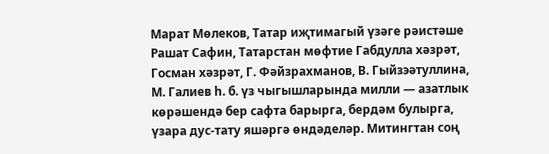Марат Мөлеков, Татар иҗтимагый үзәге рәистәше Рашат Сафин, Татарстан мөфтие Габдулла хәзрәт, Госман хәзрәт, Г. Фәйзрахманов, В. Гыйзэәтуллина, М. Галиев һ. б. үз чыгышларында милли — азатлык көрәшендә бер сафта барырга, бердәм булырга, үзара дус-тату яшәргә өндәделәр. Митингтан соң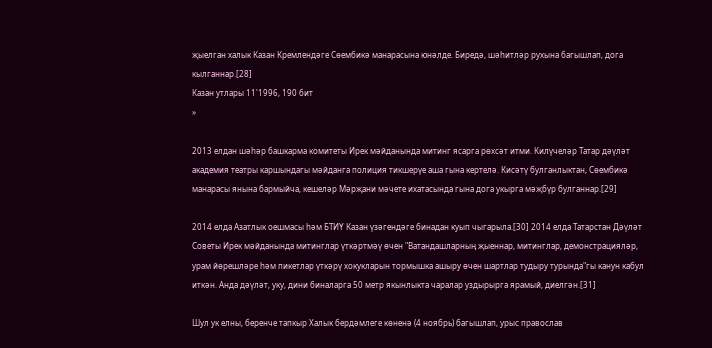җыелган халык Казан Кремлендәге Сөембикә манарасына юнәлде. Биредә, шәһитләр рухына багышлап, дога кылганнар.[28]
Казан утлары 11'1996, 190 бит
»

2013 елдан шәһәр башкарма комитеты Ирек мәйданында митинг ясарга рөхсәт итми. Килүчеләр Татар дәүләт академия театры каршындагы мәйданга полиция тикшерүе аша гына кертелә. Кисәтү булганлыктан, Сөембикә манарасы янына бармыйча, кешеләр Мәрҗани мәчете ихатасында гына дога укырга мәҗбүр булганнар.[29]

2014 елда Азатлык оешмасы һәм БТИҮ Казан үзәгендәге бинадан куып чыгарыла.[30] 2014 елда Татарстан Дәүләт Советы Ирек мәйданында митинглар үткәртмәү өчен "Ватандашларның җыеннар, митинглар, демонстрацияләр, урам йөрешләре һәм пикетлар үткәрү хокукларын тормышка ашыру өчен шартлар тудыру турында"гы канун кабул иткән. Анда дәүләт, уку, дини биналарга 50 метр якынлыкта чаралар уздырырга ярамый, диелгән.[31]

Шул ук елны, беренче тапкыр Халык бердәмлеге көненә (4 ноябрь) багышлап, урыс православ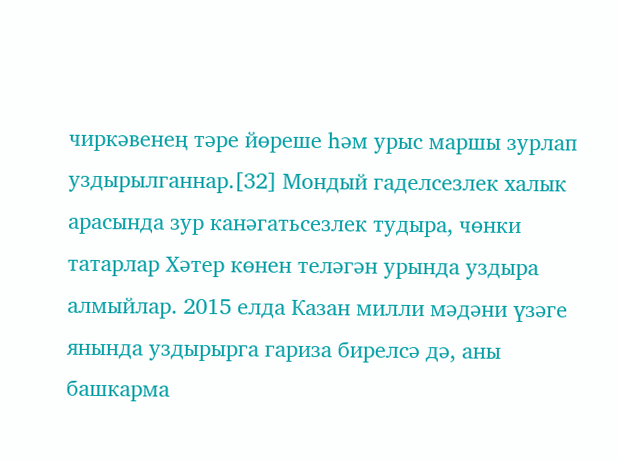чиркәвенең тәре йөреше һәм урыс маршы зурлап уздырылганнар.[32] Мондый гаделсезлек халык арасында зур канәгатьсезлек тудыра, чөнки татарлар Хәтер көнен теләгән урында уздыра алмыйлар. 2015 елда Казан милли мәдәни үзәге янында уздырырга гариза бирелсә дә, аны башкарма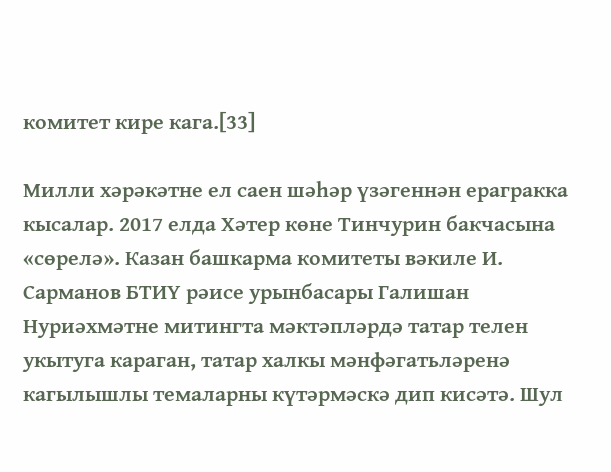комитет кире кага.[33]

Милли хәрәкәтне ел саен шәһәр үзәгеннән ерагракка кысалар. 2017 елда Хәтер көне Тинчурин бакчасына «сөрелә». Казан башкарма комитеты вәкиле И. Сарманов БТИҮ рәисе урынбасары Галишан Нуриәхмәтне митингта мәктәпләрдә татар телен укытуга караган, татар халкы мәнфәгатьләренә кагылышлы темаларны күтәрмәскә дип кисәтә. Шул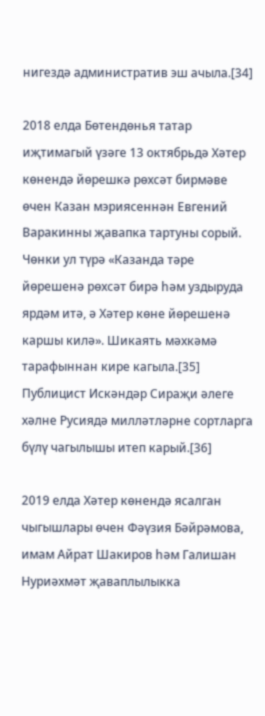нигездә административ эш ачыла.[34]

2018 елда Бөтендөнья татар иҗтимагый үзәге 13 октябрьдә Хәтер көнендә йөрешкә рөхсәт бирмәве өчен Казан мэриясеннән Евгений Варакинны җавапка тартуны сорый. Чөнки ул түрә «Казанда тәре йөрешенә рөхсәт бирә һәм уздыруда ярдәм итә, ә Хәтер көне йөрешенә каршы килә». Шикаять мәхкәмә тарафыннан кире кагыла.[35] Публицист Искәндәр Сираҗи әлеге хәлне Русиядә милләтләрне сортларга бүлү чагылышы итеп карый.[36]

2019 елда Хәтер көнендә ясалган чыгышлары өчен Фәүзия Бәйрәмова, имам Айрат Шакиров һәм Галишан Нуриәхмәт җаваплылыкка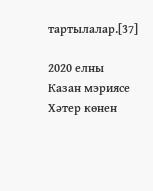тартылалар.[37]

2020 елны Казан мэриясе Хәтер көнен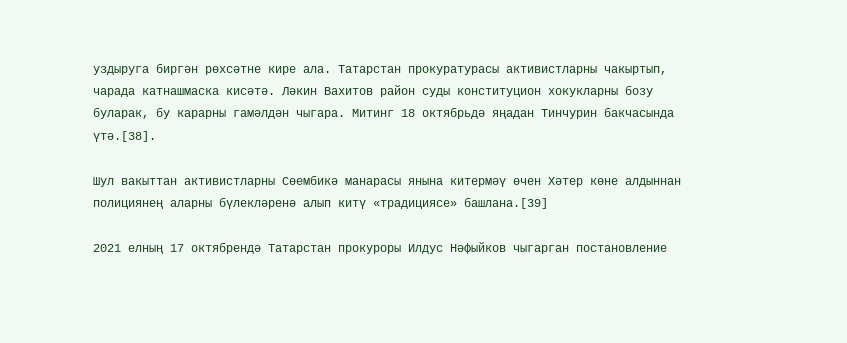уздыруга биргән рөхсәтне кире ала. Татарстан прокуратурасы активистларны чакыртып, чарада катнашмаска кисәтә. Ләкин Вахитов район суды конституцион хокукларны бозу буларак, бу карарны гамәлдән чыгара. Митинг 18 октябрьдә яңадан Тинчурин бакчасында үтә.[38].

Шул вакыттан активистларны Сөембикә манарасы янына китермәү өчен Хәтер көне алдыннан полициянең аларны бүлекләренә алып китү «традициясе» башлана.[39]

2021 елның 17 октябрендә Татарстан прокуроры Илдус Нәфыйков чыгарган постановление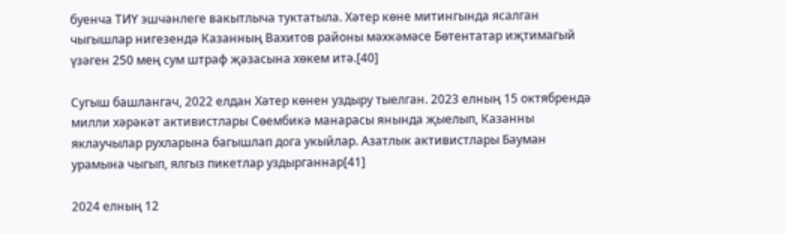буенча ТИҮ эшчәнлеге вакытлыча туктатыла. Хәтер көне митингында ясалган чыгышлар нигезендә Казанның Вахитов районы мәхкәмәсе Бөтентатар иҗтимагый үзәген 250 мең сум штраф җәзасына хөкем итә.[40]

Сугыш башлангач, 2022 елдан Хәтер көнен уздыру тыелган. 2023 елның 15 октябрендә милли хәрәкәт активистлары Сөембикә манарасы янында җыелып, Казанны яклаучылар рухларына багышлап дога укыйлар. Азатлык активистлары Бауман урамына чыгып, ялгыз пикетлар уздырганнар[41]

2024 елның 12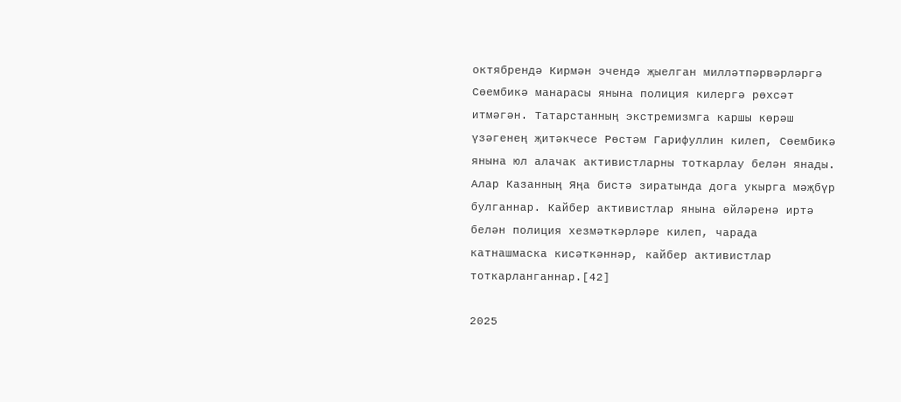октябрендә Кирмән эчендә җыелган милләтпәрвәрләргә Сөембикә манарасы янына полиция килергә рөхсәт итмәгән. Татарстанның экстремизмга каршы көрәш үзәгенең җитәкчесе Рөстәм Гарифуллин килеп, Сөембикә янына юл алачак активистларны тоткарлау белән янады. Алар Казанның Яңа бистә зиратында дога укырга мәҗбүр булганнар. Кайбер активистлар янына өйләренә иртә белән полиция хезмәткәрләре килеп, чарада катнашмаска киcәткәннәр, кайбер активистлар тоткарланганнар.[42]

2025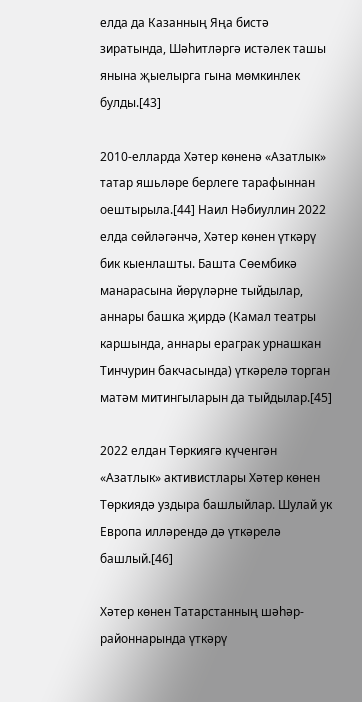елда да Казанның Яңа бистә зиратында, Шәһитләргә истәлек ташы янына җыелырга гына мөмкинлек булды.[43]

2010-елларда Хәтер көненә «Азатлык» татар яшьләре берлеге тарафыннан оештырыла.[44] Наил Нәбиуллин 2022 елда сөйләгәнчә, Хәтер көнен үткәрү бик кыенлашты. Башта Сөембикә манарасына йөрүләрне тыйдылар, аннары башка җирдә (Камал театры каршында, аннары ераграк урнашкан Тинчурин бакчасында) үткәрелә торган матәм митингыларын да тыйдылар.[45]

2022 елдан Төркиягә күченгән «Азатлык» активистлары Хәтер көнен Төркиядә уздыра башлыйлар. Шулай ук Европа илләрендә дә үткәрелә башлый.[46]

Хәтер көнен Татарстанның шәһәр-районнарында үткәрү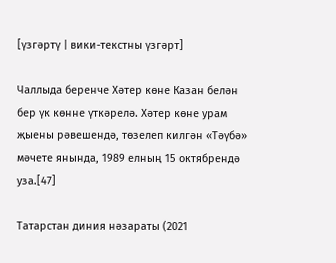[үзгәртү | вики-текстны үзгәрт]

Чаллыда беренче Хәтер көне Казан белән бер үк көнне үткәрелә. Хәтер көне урам җыены рәвешендә, төзелеп килгән «Тәүбә» мәчете янында, 1989 елның 15 октябрендә уза.[47]

Татарстан диния нәзараты (2021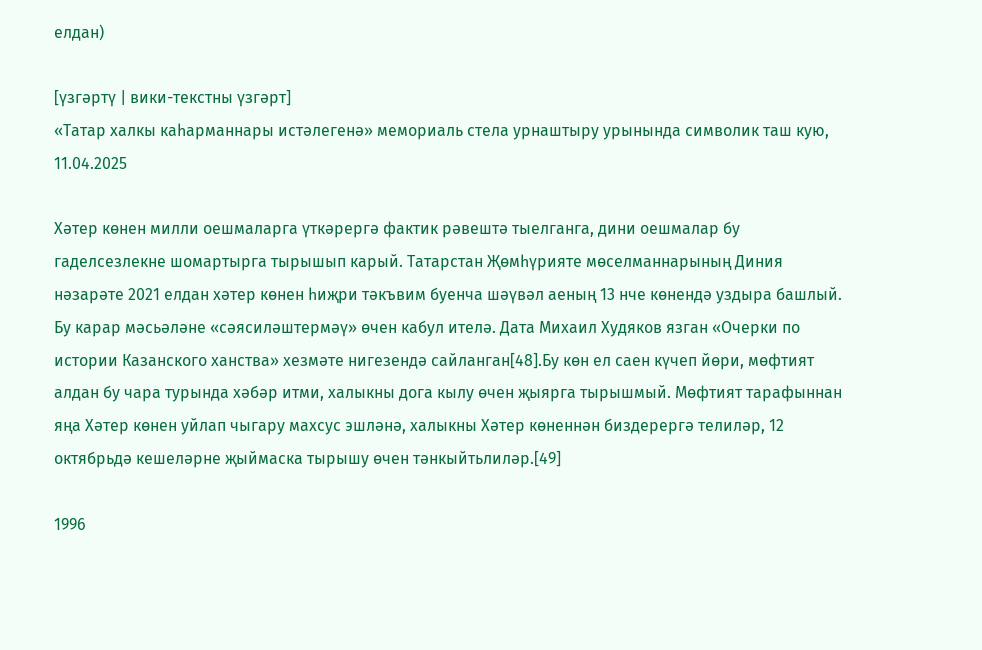елдан)

[үзгәртү | вики-текстны үзгәрт]
«Татар халкы каһарманнары истәлегенә» мемориаль стела урнаштыру урынында символик таш кую, 11.04.2025

Хәтер көнен милли оешмаларга үткәрергә фактик рәвештә тыелганга, дини оешмалар бу гаделсезлекне шомартырга тырышып карый. Татарстан Җөмһүрияте мөселманнарының Диния нәзарәте 2021 елдан хәтер көнен һиҗри тәкъвим буенча шәүвәл аеның 13 нче көнендә уздыра башлый. Бу карар мәсьәләне «сәясиләштермәү» өчен кабул ителә. Дата Михаил Худяков язган «Очерки по истории Казанского ханства» хезмәте нигезендә сайланган[48].Бу көн ел саен күчеп йөри, мөфтият алдан бу чара турында хәбәр итми, халыкны дога кылу өчен җыярга тырышмый. Мөфтият тарафыннан яңа Хәтер көнен уйлап чыгару махсус эшләнә, халыкны Хәтер көненнән биздерергә телиләр, 12 октябрьдә кешеләрне җыймаска тырышу өчен тәнкыйтьлиләр.[49]

1996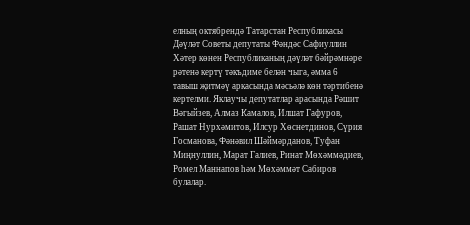елның октябрендә Татарстан Республикасы Дәүләт Советы депутаты Фәндәс Сафиуллин Хәтер көнен Республиканың дәүләт бәйрәмнәре рәтенә кертү тәкъдиме белән чыга, әмма 6 тавыш җитмәү аркасында мәсьәлә көн тәртибенә кертелми. Яклаучы депутатлар арасында Рәшит Вәгыйзев, Алмаз Камалов, Илшат Гафуров, Рашат Нурхәмитов, Илсур Хөснетдинов, Сүрия Госманова, Фәнәвил Шәймәрданов, Туфан Миңнуллин, Марат Галиев, Ринат Мөхәммәдиев, Ромел Маннапов һәм Мөхәммәт Сабиров булалар.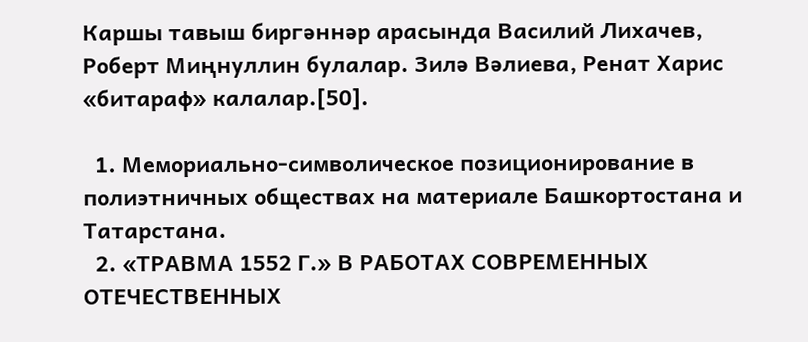Каршы тавыш биргәннәр арасында Василий Лихачев, Роберт Миңнуллин булалар. Зилә Вәлиева, Ренат Харис «битараф» калалар.[50].

  1. Мемориально-символическое позиционирование в полиэтничных обществах на материале Башкортостана и Татарстана.
  2. «ТРАВМА 1552 Г.» В РАБОТАХ СОВРЕМЕННЫХ ОТЕЧЕСТВЕННЫХ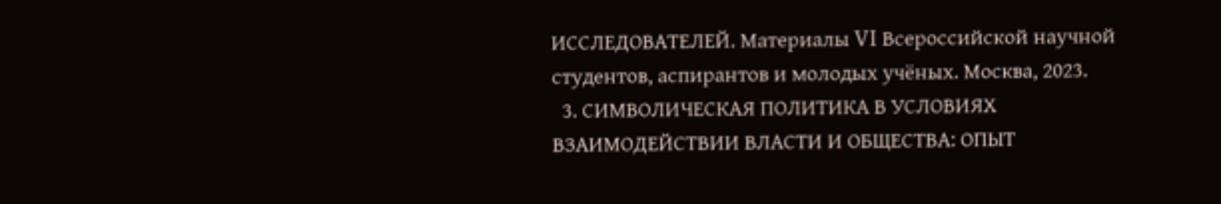ИССЛЕДОВАТЕЛЕЙ. Материалы VI Всероссийской научной студентов, аспирантов и молодых учёных. Москва, 2023.
  3. СИМВОЛИЧЕСКАЯ ПОЛИТИКА В УСЛОВИЯХ ВЗАИМОДЕЙСТВИИ ВЛАСТИ И ОБЩЕСТВА: ОПЫТ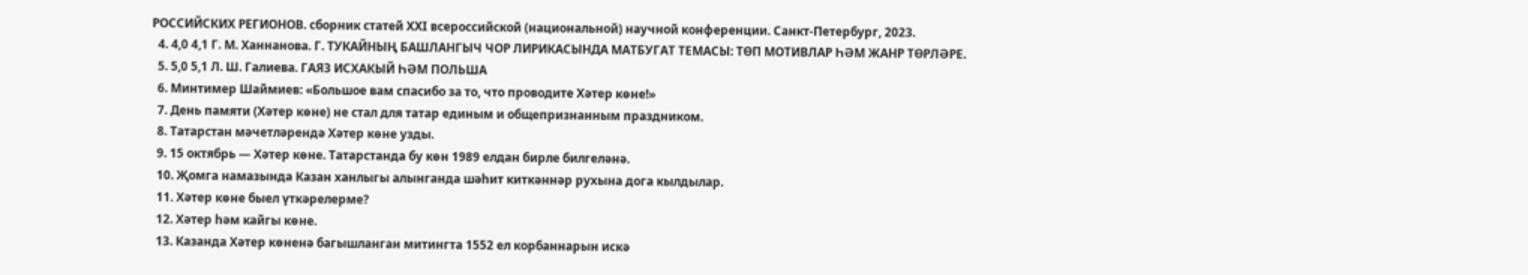РОССИЙСКИХ РЕГИОНОВ. сборник статей XXI всероссийской (национальной) научной конференции. Санкт-Петербург, 2023.
  4. 4,0 4,1 Г. М. Ханнанова. Г. ТУКАЙНЫҢ БАШЛАНГЫЧ ЧОР ЛИРИКАСЫНДА МАТБУГАТ ТЕМАСЫ: ТӨП МОТИВЛАР ҺӘМ ЖАНР ТӨРЛӘРЕ.
  5. 5,0 5,1 Л. Ш. Галиева. ГАЯЗ ИСХАКЫЙ ҺӘМ ПОЛЬША
  6. Минтимер Шаймиев: «Большое вам спасибо за то, что проводите Хәтер көне!»
  7. День памяти (Хәтер көне) не стал для татар единым и общепризнанным праздником.
  8. Татарстан мәчетләрендә Хәтер көне узды.
  9. 15 октябрь — Хәтер көне. Татарстанда бу көн 1989 елдан бирле билгеләнә.
  10. Җомга намазында Казан ханлыгы алынганда шәһит киткәннәр рухына дога кылдылар.
  11. Хәтер көне быел үткәрелерме?
  12. Хәтер һәм кайгы көне.
  13. Казанда Хәтер көненә багышланган митингта 1552 ел корбаннарын искә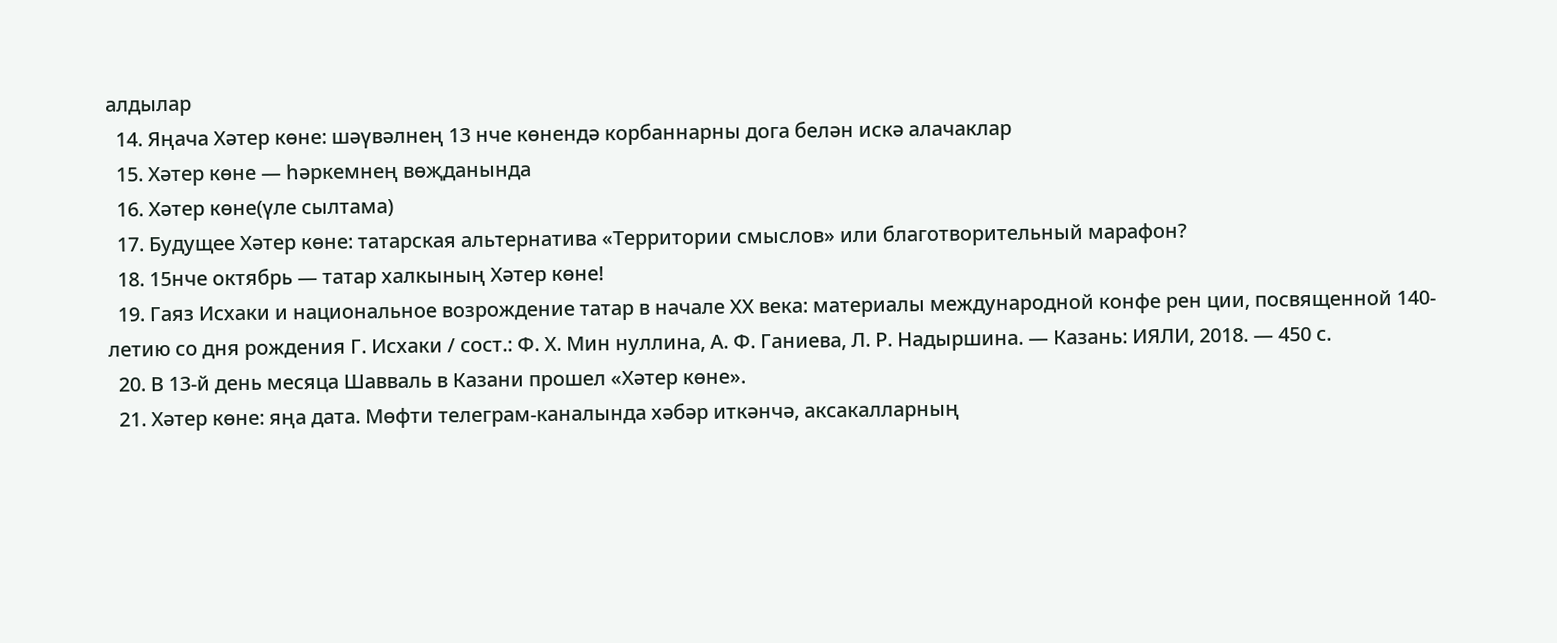алдылар
  14. Яңача Хәтер көне: шәүвәлнең 13 нче көнендә корбаннарны дога белән искә алачаклар
  15. Хәтер көне — һәркемнең вөҗданында
  16. Хәтер көне(үле сылтама)
  17. Будущее Хәтер көне: татарская альтернатива «Территории смыслов» или благотворительный марафон?
  18. 15нче октябрь — татар халкының Хәтер көне!
  19. Гаяз Исхаки и национальное возрождение татар в начале ХХ века: материалы международной конфе рен ции, посвященной 140-летию со дня рождения Г. Исхаки / сост.: Ф. Х. Мин нуллина, А. Ф. Ганиева, Л. Р. Надыршина. — Казань: ИЯЛИ, 2018. — 450 с.
  20. В 13-й день месяца Шавваль в Казани прошел «Хәтер көне».
  21. Хәтер көне: яңа дата. Мөфти телеграм-каналында хәбәр иткәнчә, аксакалларның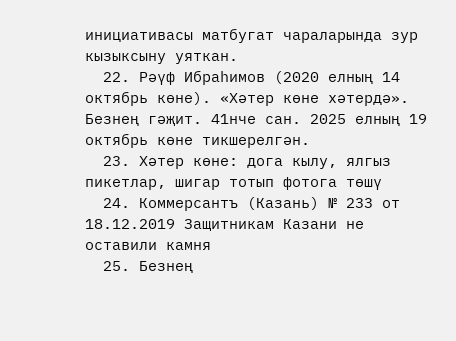инициативасы матбугат чараларында зур кызыксыну уяткан.
  22. Рәүф Ибраһимов (2020 елның 14 октябрь көне). «Хәтер көне хәтердә». Безнең гәҗит. 41нче сан. 2025 елның 19 октябрь көне тикшерелгән.
  23. Хәтер көне: дога кылу, ялгыз пикетлар, шигар тотып фотога төшү
  24. Коммерсантъ (Казань) № 233 от 18.12.2019 Защитникам Казани не оставили камня
  25. Безнең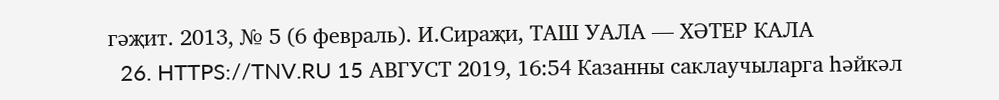гәҗит. 2013, № 5 (6 февраль). И.Сираҗи, ТАШ УАЛА — ХӘТЕР КАЛА
  26. HTTPS://TNV.RU 15 АВГУСТ 2019, 16:54 Казанны саклаучыларга һәйкәл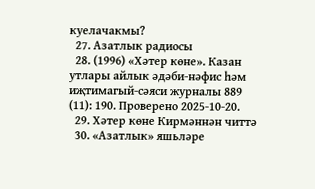куелачакмы?
  27. Азатлык радиосы
  28. (1996) «Хәтер көне». Казан утлары айлык әдәби-нәфис һәм иҗтимагый-сәяси журналы 889 (11): 190. Проверено 2025-10-20.
  29. Хәтер көне Кирмәннән читтә
  30. «Азатлык» яшьләре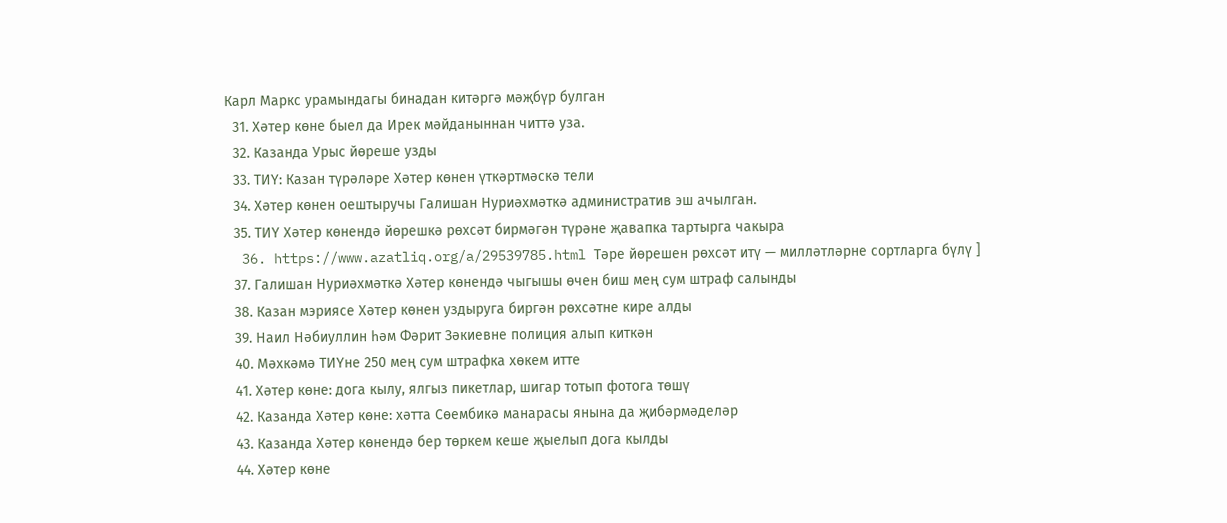Карл Маркс урамындагы бинадан китәргә мәҗбүр булган
  31. Хәтер көне быел да Ирек мәйданыннан читтә уза.
  32. Казанда Урыс йөреше узды
  33. ТИҮ: Казан түрәләре Хәтер көнен үткәртмәскә тели
  34. Хәтер көнен оештыручы Галишан Нуриәхмәткә административ эш ачылган.
  35. ТИҮ Хәтер көнендә йөрешкә рөхсәт бирмәгән түрәне җавапка тартырга чакыра
  36. https://www.azatliq.org/a/29539785.html Тәре йөрешен рөхсәт итү — милләтләрне сортларга бүлү ]
  37. Галишан Нуриәхмәткә Хәтер көнендә чыгышы өчен биш мең сум штраф салынды
  38. Казан мэриясе Хәтер көнен уздыруга биргән рөхсәтне кире алды
  39. Наил Нәбиуллин һәм Фәрит Зәкиевне полиция алып киткән
  40. Мәхкәмә ТИҮне 250 мең сум штрафка хөкем итте
  41. Хәтер көне: дога кылу, ялгыз пикетлар, шигар тотып фотога төшү
  42. Казанда Хәтер көне: хәтта Сөембикә манарасы янына да җибәрмәделәр
  43. Казанда Хәтер көнендә бер төркем кеше җыелып дога кылды
  44. Хәтер көне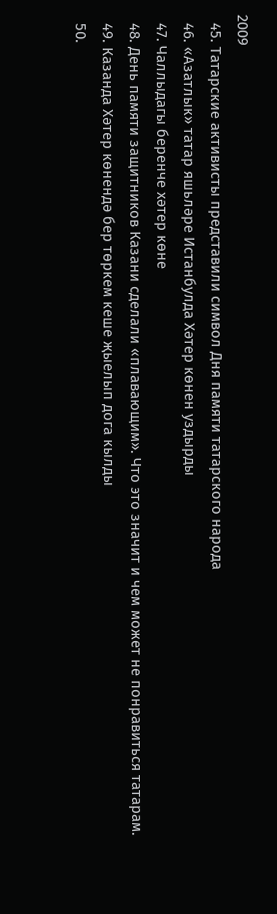2009
  45. Татарские активисты представили символ Дня памяти татарского народа
  46. «Азатлык» татар яшьләре Истанбулда Хәтер көнен уздырды
  47. Чаллыдагы беренче хәтер көне
  48. День памяти защитников Казани сделали «плавающим». Что это значит и чем может не понравиться татарам.
  49. Казанда Хәтер көнендә бер төркем кеше җыелып дога кылды
  50.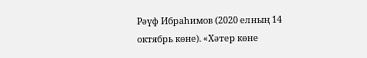Рәүф Ибраһимов (2020 елның 14 октябрь көне). «Хәтер көне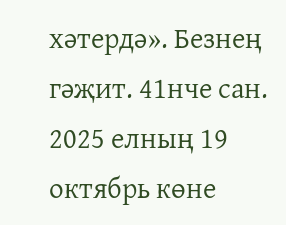хәтердә». Безнең гәҗит. 41нче сан. 2025 елның 19 октябрь көне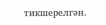тикшерелгән.